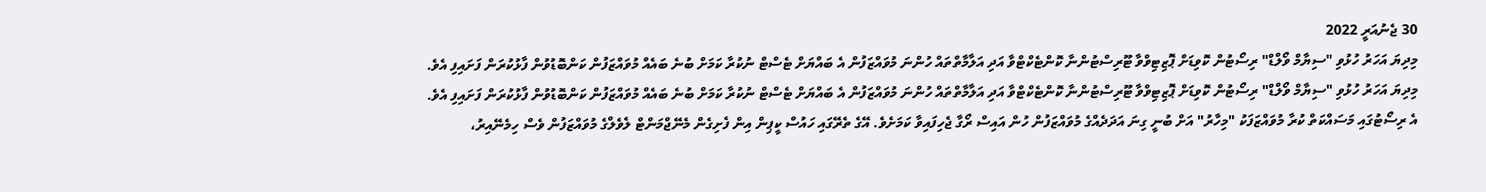30 ޖެނުއަރީ 2022
މިދިޔަ އަހަރު ހުޅުވި "ސިޔާމް ވޯލްޑް" ރިސޯޓުން ކޮވިޑަށް ޕޮޒިޓިވްވާ ޓޫރިސްޓުންނާ ކޮންޓެކްޓްވާ އަދި އަލާމާތްތައް ހުންނަ މުވައްޒަފުން އެ ބައްޔަށް ޓެސްޓް ނުކުރާ ކަމަށް ބުނެ ބައެއް މުވައްޒަފުން ކަންބޮޑުވުން ފާޅުކުރަން ފަށައިފި އެވެ.
މިދިޔަ އަހަރު ހުޅުވި "ސިޔާމް ވޯލްޑް" ރިސޯޓުން ކޮވިޑަށް ޕޮޒިޓިވްވާ ޓޫރިސްޓުންނާ ކޮންޓެކްޓްވާ އަދި އަލާމާތްތައް ހުންނަ މުވައްޒަފުން އެ ބައްޔަށް ޓެސްޓް ނުކުރާ ކަމަށް ބުނެ ބައެއް މުވައްޒަފުން ކަންބޮޑުވުން ފާޅުކުރަން ފަށައިފި އެވެ.
އެ ރިސޯޓުގައި މަސައްކަތް ކުރާ މުވައްޒަފަކު "މިހާރު" އަށް ބުނީ ގިނަ އަދަދެއްގެ މުވައްޒަފުން ހުން އައިސް ރޯގާ ޖެހިފައިވާ ކަމަށެވެ. އޭގެ ތެރޭގައި ހައުސް ކީޕިން އިން ފެށިގެން މެނޭޖްމަންޓް ލެވެލްގެ މުވައްޒަފުން ވެސް ހިމެނޭއިރު،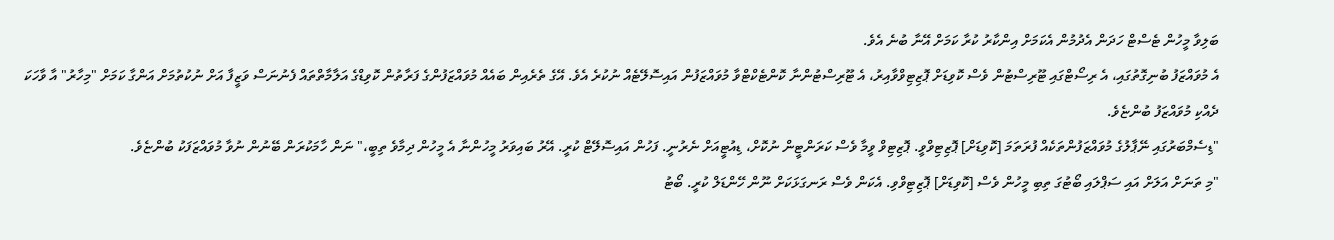ބަލިވާ މީހުން ޓެސްޓް ހަދަން އެދުމުން އެކަމަށް އިންކާރު ކުރާ ކަމަށް އޭނާ ބުނެ އެވެ.
އެ މުވައްޒަފު ބުނިގޮތުގައި، އެ ރިސޯޓްގައި ޓޫރިސްޓުން ވެސް ކޮވިޑަށް ޕޮޒިޓިވްވާއިރު، އެ ޓޫރިސްޓުންނާ ކޮންޓެކްޓްވާ މުވައްޒަފުން އައިސޮލޭޓެއް ނުކުރެ އެވެ. އޭގެ ތެރެއިން ބައެއް މުވައްޒަފުންގެ ފަރާތުން ކޮވިޑްގެ އަލާމާތްތައް ފެނުނަސް ވަޒީފާ އަށް ނުކުތުމަށް އަންގާ ކަމަށް "މިހާރު" އާ ވާހަކަ ދެއްކި މުވައްޒަފު ބުންޏެވެ.
"ޑިސެމްބަރުގައި ނޭޕާލުގެ މުވައްޒަފުންތަކެއް ފުރަތަމަ [ކޮވިޑަށް] ޕޮޒިޓިވްވީ. ޕޮޒިޓިވް ވީމާ ވެސް ކަރަންޓީން ނުކޮށް، ޑިއުޓީއަށް ނެރުނީ. ފަހުން އައިސޮލޭޓް ކުރީ. އޭރު ބައިވަރު މީހުންނާ އެ މީހުން ދިމާވެ ތިބީ،" ނަން ހާމަކުރަން ބޭނުން ނުވާ މުވައްޒަފަކު ބުންޏެވެ.
"މި ތަނަށް އަލަށް އައި ސަޕްލައި ބޯޓުގަ ތިބި މީހުން ވެސް [ކޮވިޑަށް] ޕޮޒިޓިވްވި. އެކަން ވެސް ރަނގަޅަކަށް ނޫން ހޭންޑަލް ކުރީ. ބޯޓު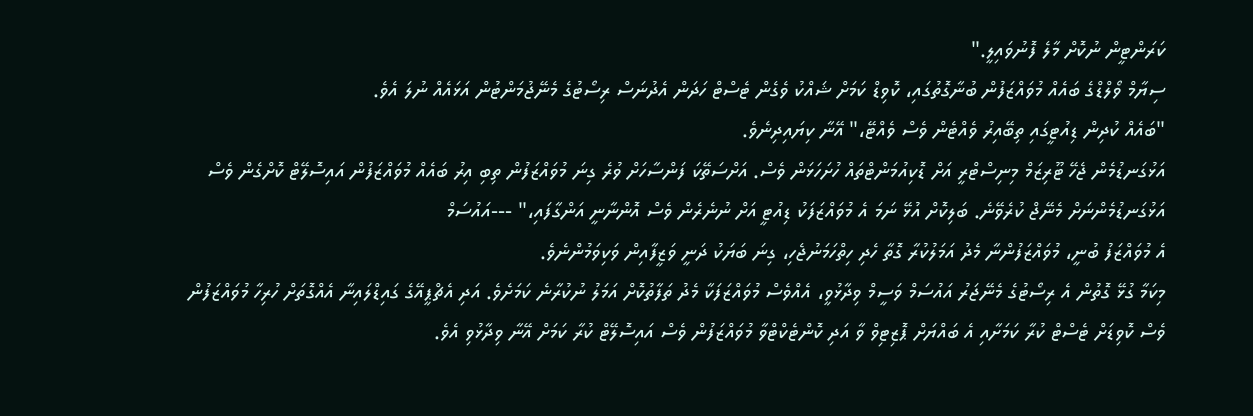ކަރަންޓީން ނުކޮށް މާލެ ފޮނުވައިލީ."
ސިޔާމް ވޯލްޑްގެ ބައެއް މުވައްޒަފުން ބުނާގޮތުގައި، ކޮވިޑް ކަމަށް ޝައްކު ވެގެން ޓެސްޓް ހަދަން އެދުނަސް ރިސޯޓުގެ މެނޭޖުމަންޓުން އަޅައެއް ނުލަ އެވެ.
"ބައެއް ކުދިން ޑިއުޓީގައި ތިބޭއިރު ވެއްޓެން ވެސް ވެއްޓޭ،" އޭނާ ކިޔައިދިނެވެ.
އަޅުގަނޑުމެން ޖެހޭ ޓޫރިޒަމް މިނިސްޓްރީ އަށް ޑޮކިއުމަންޓްތައް ހުށަހަޅަން ވެސް. އަށްސަތޭކަ ފަންސާހަށް ވުރެ ގިނަ މުވައްޒަފުން ތިބި އިރު ބައެއް މުވައްޒަފުން އައިސޮލޭޓް ކޮށްގެން ވެސް އަޅުގަނޑުމެންނަށް މެނޭޖް ކުރެވޭނެ. ބަލިކޮށް އުޅޭ ނަމަ އެ މުވައްޒަފަކު ޑިއުޓީ އަށް ނުނެރެން ވެސް އޮންނާނީ އަންގާފައި،" ---އައުސަމް
އެ މުވައްޒަފު ބުނީ، މުވައްޒަފުންނާ މެދު އަމަލުކުރާ ގޮތާ ހެދި ހިތްހަމަނުޖެހި، ގިނަ ބަޔަކު ދަނީ ވަޒީފާއިން ވަކިވަމުންނެވެ.
މިކަމާ ގުޅޭ ގޮތުން އެ ރިސޯޓުގެ މެނޭޖަރު އައުސަމް ވަސީމް ވިދާޅުވީ، އެއްވެސް މުވައްޒަފަކާ މެދު ތަފާތުކޮށް އަމަލު ނުކުރާނެ ކަމަށެވެ. އަދި އެޗްޕީއޭގެ ގައިޑްލައިނާ އެއްގޮތަށް ހުރިހާ މުވައްޒަފުން ވެސް ކޮވިޑަށް ޓެސްޓް ކުރާ ކަމަށާއި އެ ބައްޔަށް ޕޮޒިޓިވް ވާ އަދި ކޮންޓެކްޓްވާ މުވައްޒަފުން ވެސް އައިސޮލޭޓް ކުރާ ކަމަށް އޭނާ ވިދާޅުވި އެވެ.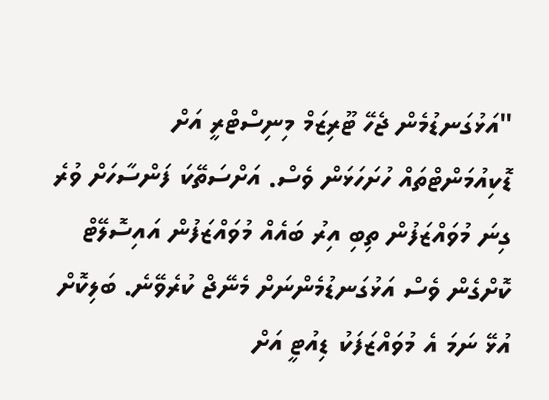"އަޅުގަނޑުމެން ޖެހޭ ޓޫރިޒަމް މިނިސްޓްރީ އަށް ޑޮކިއުމަންޓްތައް ހުށަހަޅަން ވެސް. އަށްސަތޭކަ ފަންސާހަށް ވުރެ ގިނަ މުވައްޒަފުން ތިބި އިރު ބައެއް މުވައްޒަފުން އައިސޮލޭޓް ކޮށްގެން ވެސް އަޅުގަނޑުމެންނަށް މެނޭޖް ކުރެވޭނެ. ބަލިކޮށް އުޅޭ ނަމަ އެ މުވައްޒަފަކު ޑިއުޓީ އަށް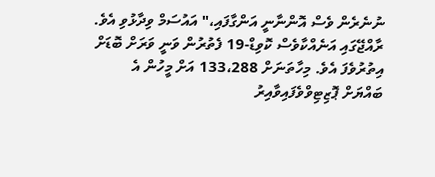ނުނެރެން ވެސް އޮންނާނީ އަންގާފައި،" އައުސަމް ވިދާޅުވި އެވެ.
ރާއްޖޭގައި އަނެއްކާވެސް ކޮވިޑް-19 ފެތުރުން ވަނީ ވަރަށް ބޮޑަށް އިތުރުވެފަ އެވެ. މިހާތަނަށް 133،288 އަށް މީހުން އެ ބައްޔަށް ޕޮޒިޓިވްވެފައިވާއިރު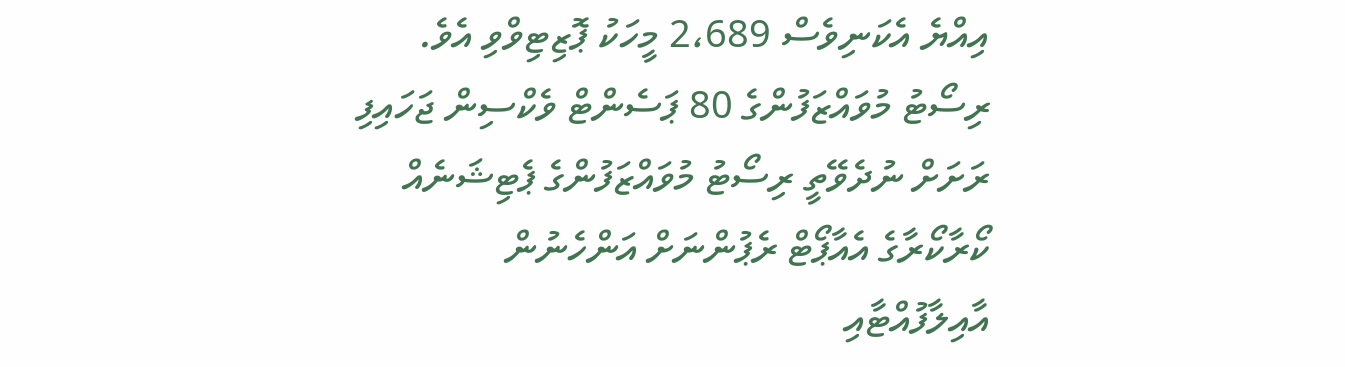އިއްޔެ އެކަނިވެސް 2،689 މީހަކު ޕޮޒިޓިވްވި އެވެ.
ރިސޯޓު މުވައްޒަފުންގެ 80 ޕަސެންޓް ވެކްސިން ޖަހައިފި
ރަށަށް ނުދެވޭތީ ރިސޯޓު މުވައްޒަފުންގެ ޕެޓިޝަނެއް
ކޯރާކޯރާގެ އެއާޕޯޓް ރެޕުންނަށް އަންހެނުން
އާއިލާފުއްޓާއި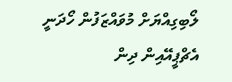ލޯބިގިއްޔަށް މުވައްޒަފުން ހޯދަނީ
އެޗްޕީއޭއިން ދިން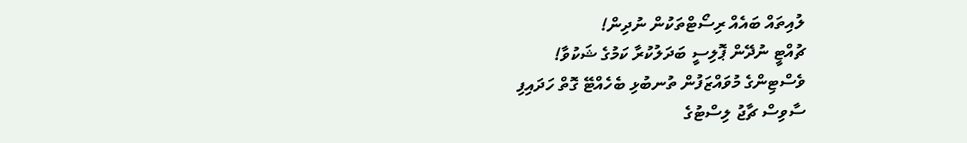ލުއިތައް ބައެއް ރިސޯޓްތަކުން ނުދިން!
ޗުއްޓީ ނުދޭން ޕޮލިސީ ބަދަލުކުރާ ކަމުގެ ޝަކުވާ!
ވެސްޓިންގެ މުވައްޒަފުން ތުނބުޅި ބެހެއްޓޭ ގޮތް ހަދައިފި
ސާވިސް ޗާޖު ލިސްޓުގެ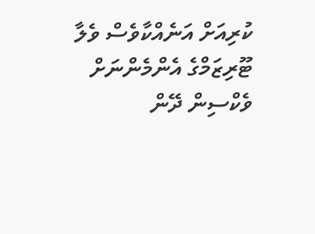ކުރިއަށް އަނެއްކާވެސް ވެލާ
ޓޫރިޒަމްގެ އެންމެންނަށް ވެކްސިން ދޭން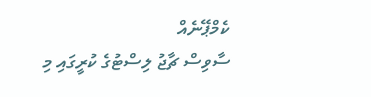ކެމްޕޭނެއް
ސާވިސް ޗާޖު ލިސްޓުގެ ކުރީގައި މި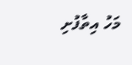މަހު އިތާފުށި